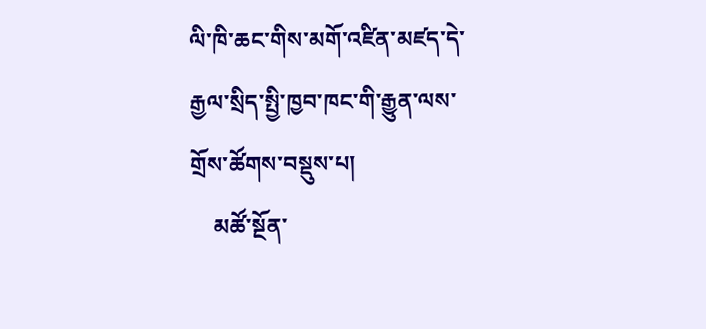ལི་ཁི་ཆང་གིས་མགོ་འཛིན་མཛད་དེ་རྒྱལ་སྲིད་སྤྱི་ཁྱབ་ཁང་གི་རྒྱུན་ལས་གྲོས་ཚོགས་བསྡུས་པ།
    མཚོ་སྔོན་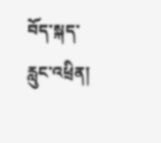བོད་སྐད་རླུང་འཕྲིན།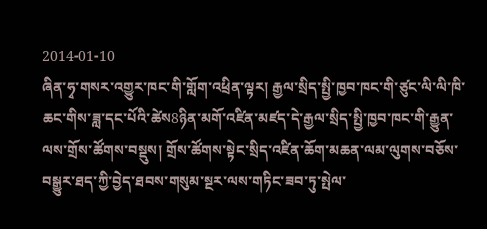2014-01-10
ཞིན་ཧྭ་གསར་འགྱུར་ཁང་གི་གློག་འཕྲིན་ལྟར། རྒྱལ་སྲིད་སྤྱི་ཁྱབ་ཁང་གི་ཙུང་ལི་ལི་ཁི་ཆང་གིས་ཟླ་དང་པོའི་ཚེས8ཉིན་མགོ་འཛིན་མཛད་དེ་རྒྱལ་སྲིད་སྤྱི་ཁྱབ་ཁང་གི་རྒྱུན་ལས་གྲོས་ཚོགས་བསྡུས། གྲོས་ཚོགས་སྟེང་སྲིད་འཛིན་ཆོག་མཆན་ལམ་ལུགས་བཅོས་བསྒྱུར་ཐད་ཀྱི་བྱེད་ཐབས་གསུམ་སྔར་ལས་གཏིང་ཟབ་ཏུ་སྤེལ་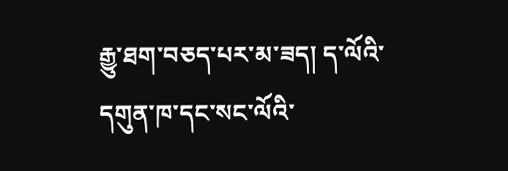རྒྱུ་ཐག་བཅད་པར་མ་ཟད། ད་ལོའི་དགུན་ཁ་དང་སང་ལོའི་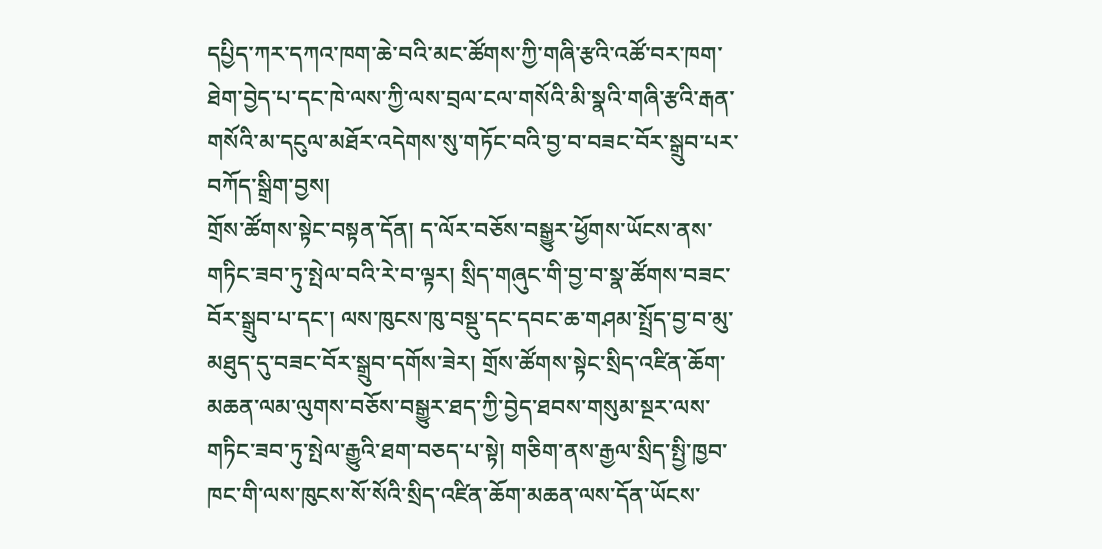དཔྱིད་ཀར་དཀའ་ཁག་ཆེ་བའི་མང་ཚོགས་ཀྱི་གཞི་རྩའི་འཚོ་བར་ཁག་ཐེག་བྱེད་པ་དང་ཁེ་ལས་ཀྱི་ལས་བྲལ་ངལ་གསོའི་མི་སྣའི་གཞི་རྩའི་རྒན་གསོའི་མ་དངུལ་མཐོར་འདེགས་སུ་གཏོང་བའི་བྱ་བ་བཟང་བོར་སྒྲུབ་པར་བཀོད་སྒྲིག་བྱས།
གྲོས་ཚོགས་སྟེང་བསྟན་དོན། ད་ལོར་བཅོས་བསྒྱུར་ཕྱོགས་ཡོངས་ནས་གཏིང་ཟབ་ཏུ་སྤེལ་བའི་རེ་བ་ལྟར། སྲིད་གཞུང་གི་བྱ་བ་སྣ་ཚོགས་བཟང་བོར་སྒྲུབ་པ་དང་། ལས་ཁུངས་ཁུ་བསྡུ་དང་དབང་ཆ་གཤམ་སྤྲོད་བྱ་བ་མུ་མཐུད་དུ་བཟང་བོར་སྒྲུབ་དགོས་ཟེར། གྲོས་ཚོགས་སྟེང་སྲིད་འཛིན་ཆོག་མཆན་ལམ་ལུགས་བཅོས་བསྒྱུར་ཐད་ཀྱི་བྱེད་ཐབས་གསུམ་སྔར་ལས་གཏིང་ཟབ་ཏུ་སྤེལ་རྒྱུའི་ཐག་བཅད་པ་སྟེ། གཅིག་ནས་རྒྱལ་སྲིད་སྤྱི་ཁྱབ་ཁང་གི་ལས་ཁུངས་སོ་སོའི་སྲིད་འཛིན་ཆོག་མཆན་ལས་དོན་ཡོངས་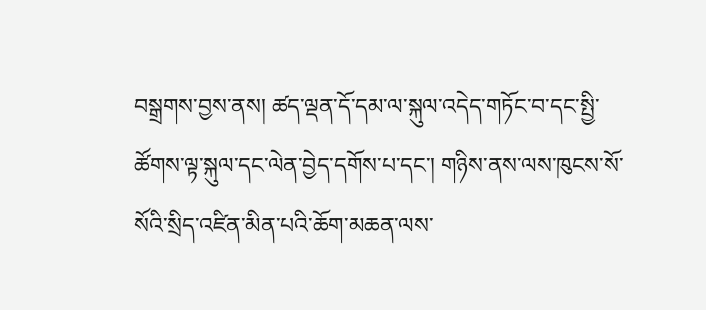བསྒྲགས་བྱས་ནས། ཚད་ལྡན་དོ་དམ་ལ་སྐུལ་འདེད་གཏོང་བ་དང་སྤྱི་ཚོགས་ལྟ་སྐུལ་དང་ལེན་བྱེད་དགོས་པ་དང་། གཉིས་ནས་ལས་ཁུངས་སོ་སོའི་སྲིད་འཛིན་མིན་པའི་ཆོག་མཆན་ལས་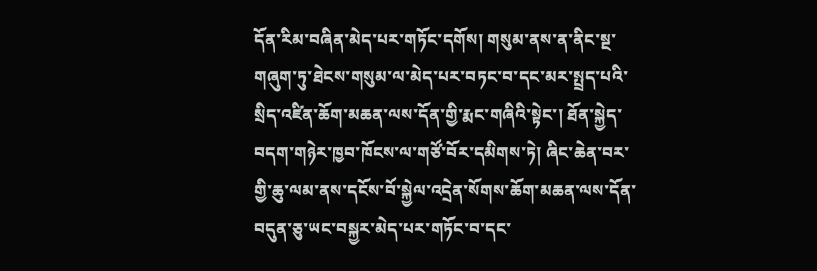དོན་རིམ་བཞིན་མེད་པར་གཏོང་དགོས། གསུམ་ནས་ན་ནིང་སྔ་གཞུག་ཏུ་ཐེངས་གསུམ་ལ་མེད་པར་བཏང་བ་དང་མར་སྤྲད་པའི་སྲིད་འཛིན་ཆོག་མཆན་ལས་དོན་གྱི་རྨང་གཞིའི་སྟེང་། ཐོན་སྐྱེད་བདག་གཉེར་ཁྱབ་ཁོངས་ལ་གཙོ་བོར་དམིགས་ཏེ། ཞིང་ཆེན་བར་གྱི་ཆུ་ལམ་ནས་དངོས་བོ་སྐྱེལ་འདྲེན་སོགས་ཆོག་མཆན་ལས་དོན་བདུན་ཅུ་ཡང་བསྐྱར་མེད་པར་གཏོང་བ་དང་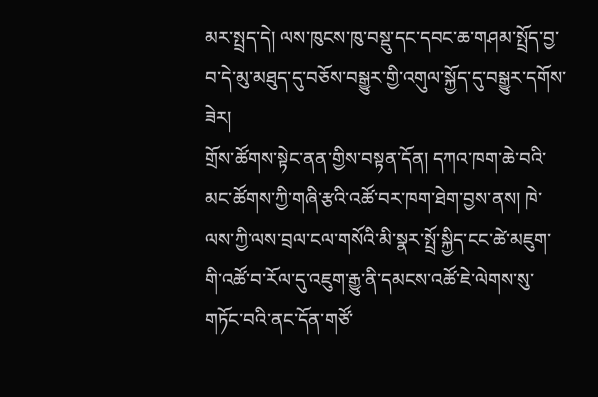མར་སྤྲད་དེ། ལས་ཁུངས་ཁུ་བསྡུ་དང་དབང་ཆ་གཤམ་སྤྲོད་བྱ་བ་དེ་མུ་མཐུད་དུ་བཅོས་བསྒྱུར་གྱི་འགུལ་སྐྱོད་དུ་བསྒྱུར་དགོས་ཟེར།
གྲོས་ཚོགས་སྟེང་ནན་གྱིས་བསྟན་དོན། དཀའ་ཁག་ཆེ་བའི་མང་ཚོགས་ཀྱི་གཞི་རྩའི་འཚོ་བར་ཁག་ཐེག་བྱས་ནས། ཁེ་ལས་ཀྱི་ལས་བྲལ་ངལ་གསོའི་མི་སྣར་སྤྲོ་སྐྱིད་ངང་ཚེ་མཇུག་གི་འཚོ་བ་རོལ་དུ་འཇུག་རྒྱུ་ནི་དམངས་འཚོ་ཇེ་ལེགས་སུ་གཏོང་བའི་ནང་དོན་གཙོ་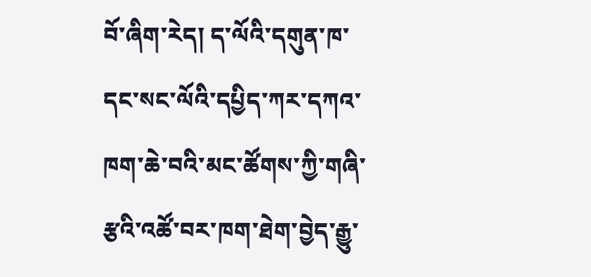བོ་ཞིག་རེད། ད་ལོའི་དགུན་ཁ་དང་སང་ལོའི་དཔྱིད་ཀར་དཀའ་ཁག་ཆེ་བའི་མང་ཚོགས་ཀྱི་གཞི་རྩའི་འཚོ་བར་ཁག་ཐེག་བྱེད་རྒྱུ་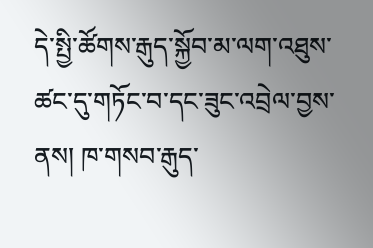དེ་སྤྱི་ཚོགས་རྒུད་སྐྱོབ་མ་ལག་འཐུས་ཚང་དུ་གཏོང་བ་དང་ཟུང་འབྲེལ་བྱས་ནས། ཁ་གསབ་རྒུད་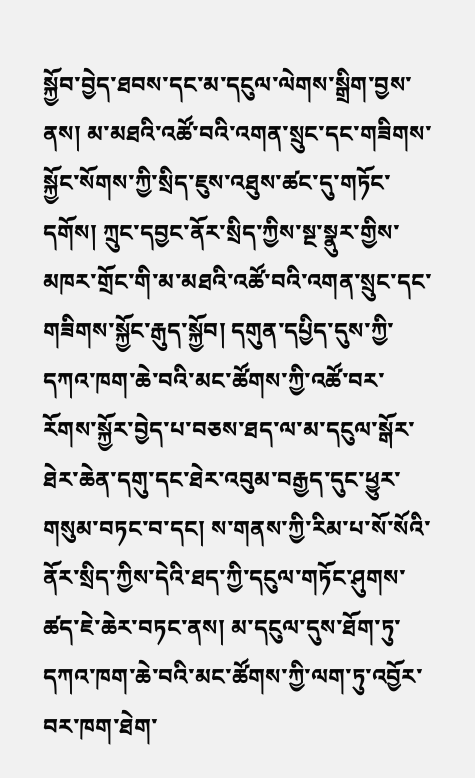སྐྱོབ་བྱེད་ཐབས་དང་མ་དངུལ་ལེགས་སྒྲིག་བྱས་ནས། མ་མཐའི་འཚོ་བའི་འགན་སྲུང་དང་གཟིགས་སྐྱོང་སོགས་ཀྱི་སྲིད་ཇུས་འཐུས་ཚང་དུ་གཏོང་དགོས། ཀྲུང་དབྱང་ནོར་སྲིད་ཀྱིས་སྔ་སྣུར་གྱིས་མཁར་གྲོང་གི་མ་མཐའི་འཚོ་བའི་འགན་སྲུང་དང་གཟིགས་སྐྱོང་རྒུད་སྐྱོབ། དགུན་དཔྱིད་དུས་ཀྱི་དཀའ་ཁག་ཆེ་བའི་མང་ཚོགས་ཀྱི་འཚོ་བར་རོགས་སྐྱོར་བྱེད་པ་བཅས་ཐད་ལ་མ་དངུལ་སྒོར་ཐེར་ཆེན་དགུ་དང་ཐེར་འབུམ་བརྒྱད་དུང་ཕྱུར་གསུམ་བཏང་བ་དང། ས་གནས་ཀྱི་རིམ་པ་སོ་སོའི་ནོར་སྲིད་ཀྱིས་དེའི་ཐད་ཀྱི་དངུལ་གཏོང་ཤུགས་ཚད་ཇེ་ཆེར་བཏང་ནས། མ་དངུལ་དུས་ཐོག་ཏུ་དཀའ་ཁག་ཆེ་བའི་མང་ཚོགས་ཀྱི་ལག་ཏུ་འབྱོར་བར་ཁག་ཐེག་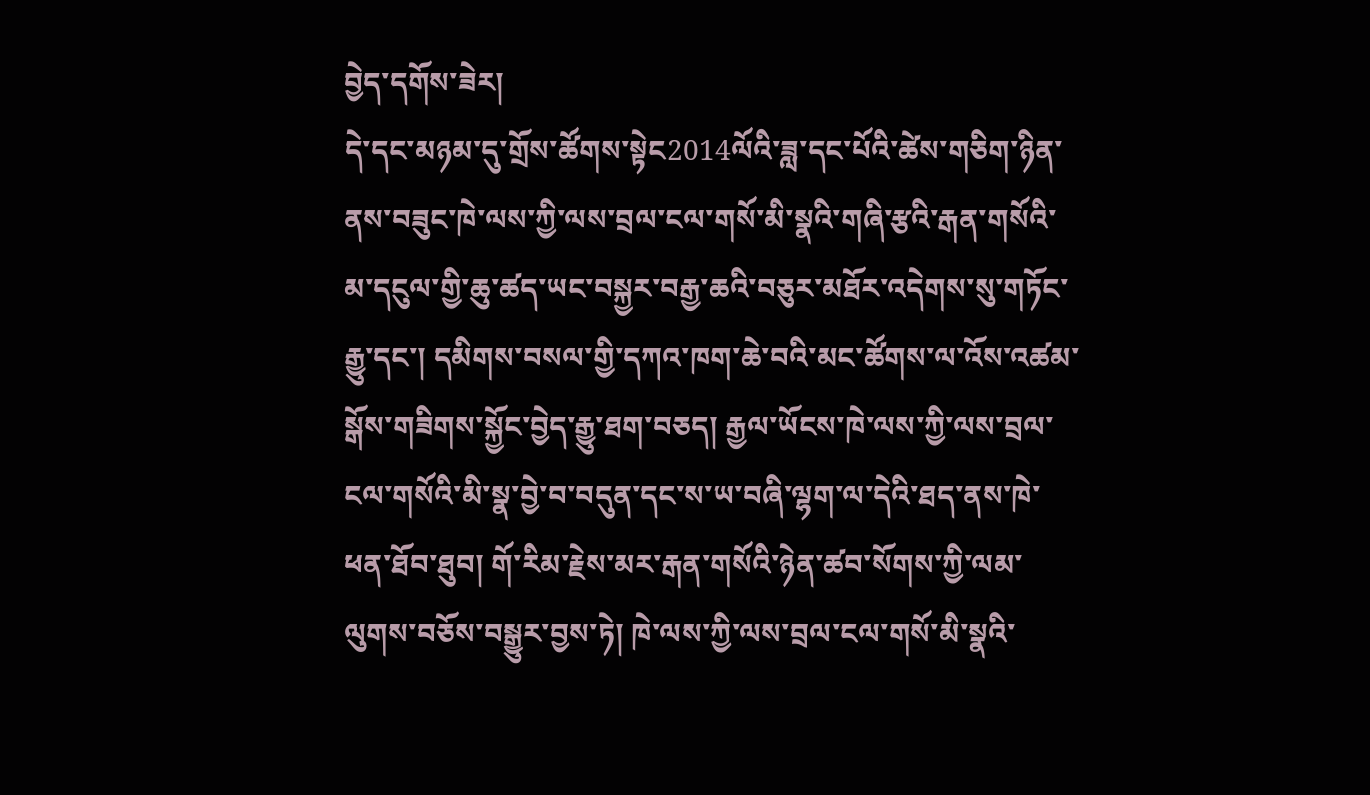བྱེད་དགོས་ཟེར།
དེ་དང་མཉམ་དུ་གྲོས་ཚོགས་སྟེང2014ལོའི་ཟླ་དང་པོའི་ཚེས་གཅིག་ཉིན་ནས་བཟུང་ཁེ་ལས་ཀྱི་ལས་བྲལ་ངལ་གསོ་མི་སྣའི་གཞི་རྩའི་རྒན་གསོའི་མ་དངུལ་གྱི་ཆུ་ཚད་ཡང་བསྐྱར་བརྒྱ་ཆའི་བཅུར་མཐོར་འདེགས་སུ་གཏོང་རྒྱུ་དང་། དམིགས་བསལ་གྱི་དཀའ་ཁག་ཆེ་བའི་མང་ཚོགས་ལ་འོས་འཚམ་སྒོས་གཟིགས་སྐྱོང་བྱེད་རྒྱུ་ཐག་བཅད། རྒྱལ་ཡོངས་ཁེ་ལས་ཀྱི་ལས་བྲལ་ངལ་གསོའི་མི་སྣ་བྱེ་བ་བདུན་དང་ས་ཡ་བཞི་ལྷག་ལ་དེའི་ཐད་ནས་ཁེ་ཕན་ཐོབ་ཐུབ། གོ་རིམ་རྗེས་མར་རྒན་གསོའི་ཉེན་ཚབ་སོགས་ཀྱི་ལམ་ལུགས་བཅོས་བསྒྱུར་བྱས་ཏེ། ཁེ་ལས་ཀྱི་ལས་བྲལ་ངལ་གསོ་མི་སྣའི་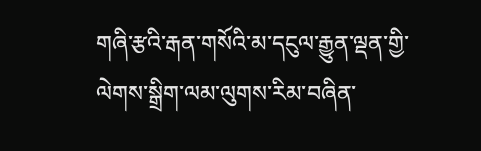གཞི་རྩའི་རྒན་གསོའི་མ་དངུལ་རྒྱུན་ལྡན་གྱི་ལེགས་སྒྲིག་ལམ་ལུགས་རིམ་བཞིན་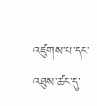འཛུགས་པ་དང་འཐུས་ཚང་དུ་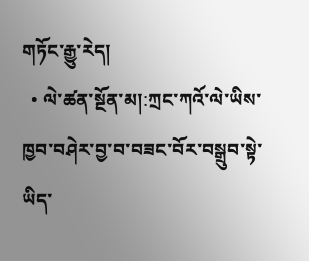གཏོང་རྒྱུ་རེད།
  • ལེ་ཚན་སྔོན་མ།:ཀྲང་ཀའོ་ལེ་ཡིས་ཁྱབ་བཤེར་བྱ་བ་བཟང་བོར་བསྒྲུབ་སྟེ་ཡིད་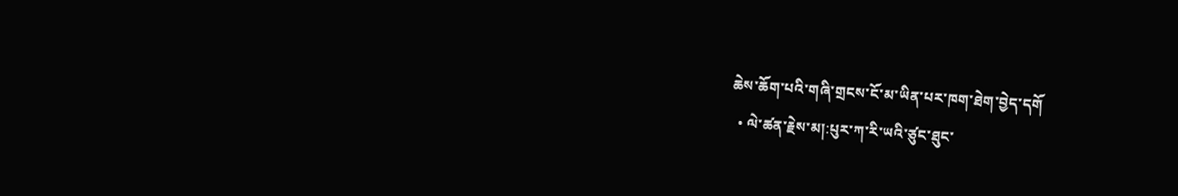ཆེས་ཆོག་པའི་གཞི་གྲངས་ངོ་མ་ཡིན་པར་ཁག་ཐེག་བྱེད་དགོ
  • ལེ་ཚན་རྗེས་མ།:པུར་ཀ་རི་ཡའི་ཙུང་ཐུང་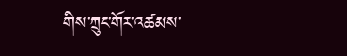གིས་ཀྲུང་གོར་འཚམས་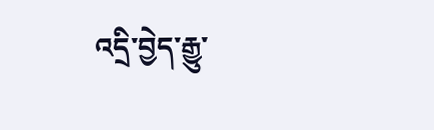འདྲི་བྱེད་རྒྱུ་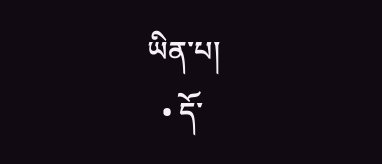ཡིན་པ།
  • དོ་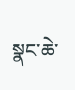སྣང་ཆེ་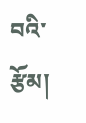བའི་རྩོམ།